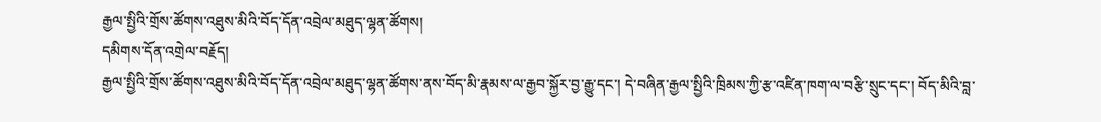རྒྱལ་སྤྱིའི་གྲོས་ཚོགས་འཐུས་མིའི་བོད་དོན་འབྲེལ་མཐུད་ལྷན་ཚོགས།
དམིགས་དོན་འགྲེལ་བརྗོད།
རྒྱལ་སྤྱིའི་གྲོས་ཚོགས་འཐུས་མིའི་བོད་དོན་འབྲེལ་མཐུད་ལྷན་ཚོགས་ནས་བོད་མི་རྣམས་ལ་རྒྱབ་སྐྱོར་བྱ་རྒྱུ་དང་། དེ་བཞིན་རྒྱལ་སྤྱིའི་ཁྲིམས་ཀྱི་རྩ་འཛིན་ཁག་ལ་བརྩི་སྲུང་དང་། བོད་མིའི་བླ་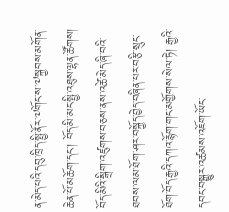ན་མེད་པའི་དབུ་ཁྲིད་སྤྱི་ནོར་༧གོང་ས་༧སྐྱབས་མགོན་ཆེན་པོ་མཆོག་དང་། བོད་མི་མང་སྤྱི་འཐུས་ལྷན་ཚོགས། བོད་མིའི་སྒྲིག་འཛུགས་བཅས་ནས་འཚེ་མེད་ཞི་བའི་ཐབས་ལམ་ཐོག་ཤར་བསྐྱོད་བྱེད་བཞིན་པར་བརྩི་སྲུང་ཐོག་བོད་རྒྱའི་དཀའ་རྙོག་གང་མགྱོགས་སེལ་ཏེ། རྒྱའི་དབང་བསྒྱུར་འཚམས་འཇོག་ཡོང་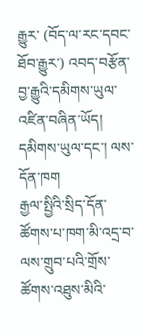རྒྱུར་ (བོད་ལ་རང་དབང་ཐོབ་རྒྱུར་) འབད་བརྩོན་བྱ་རྒྱུའི་དམིགས་ཡུལ་འཛིན་བཞིན་ཡོད།
དམིགས་ཡུལ་དང་། ལས་དོན་ཁག
རྒྱལ་སྤྱིའི་སྲིད་དོན་ཚོགས་པ་ཁག་མི་འདྲ་བ་ལས་གྲུབ་པའི་གྲོས་ཚོགས་འཐུས་མིའི་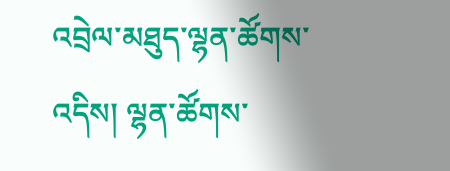འབྲེལ་མཐུད་ལྷན་ཚོགས་འདིས། ལྷན་ཚོགས་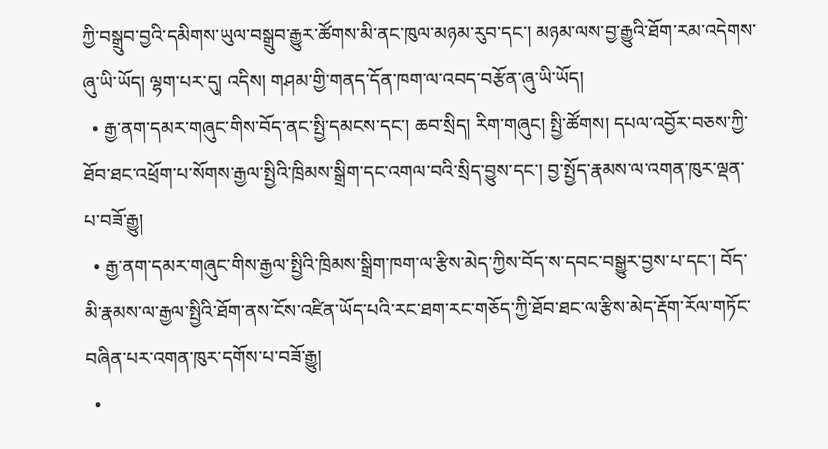ཀྱི་བསྒྲུབ་བྱའི་དམིགས་ཡུལ་བསྒྲུབ་རྒྱུར་ཚོགས་མི་ནང་ཁུལ་མཉམ་རུབ་དང་། མཉམ་ལས་བྱ་རྒྱུའི་ཐོག་རམ་འདེགས་ཞུ་ཡི་ཡོད། ལྷག་པར་དུ། འདིས། གཤམ་གྱི་གནད་དོན་ཁག་ལ་འབད་བརྩོན་ཞུ་ཡི་ཡོད།
  • རྒྱ་ནག་དམར་གཞུང་གིས་བོད་ནང་སྤྱི་དམངས་དང་། ཆབ་སྲིད། རིག་གཞུང། སྤྱི་ཚོགས། དཔལ་འབྱོར་བཅས་ཀྱི་ཐོབ་ཐང་འཕྲོག་པ་སོགས་རྒྱལ་སྤྱིའི་ཁྲིམས་སྒྲིག་དང་འགལ་བའི་སྲིད་བྱུས་དང་། བྱ་སྤྱོད་རྣམས་ལ་འགན་ཁུར་ལྡན་པ་བཟོ་རྒྱུ།
  • རྒྱ་ནག་དམར་གཞུང་གིས་རྒྱལ་སྤྱིའི་ཁྲིམས་སྒྲིག་ཁག་ལ་རྩིས་མེད་ཀྱིས་བོད་ས་དབང་བསྒྱུར་བྱས་པ་དང་། བོད་མི་རྣམས་ལ་རྒྱལ་སྤྱིའི་ཐོག་ནས་ངོས་འཛིན་ཡོད་པའི་རང་ཐག་རང་གཅོད་ཀྱི་ཐོབ་ཐང་ལ་རྩིས་མེད་རྡོག་རོལ་གཏོང་བཞིན་པར་འགན་ཁུར་དགོས་པ་བཟོ་རྒྱུ།
  •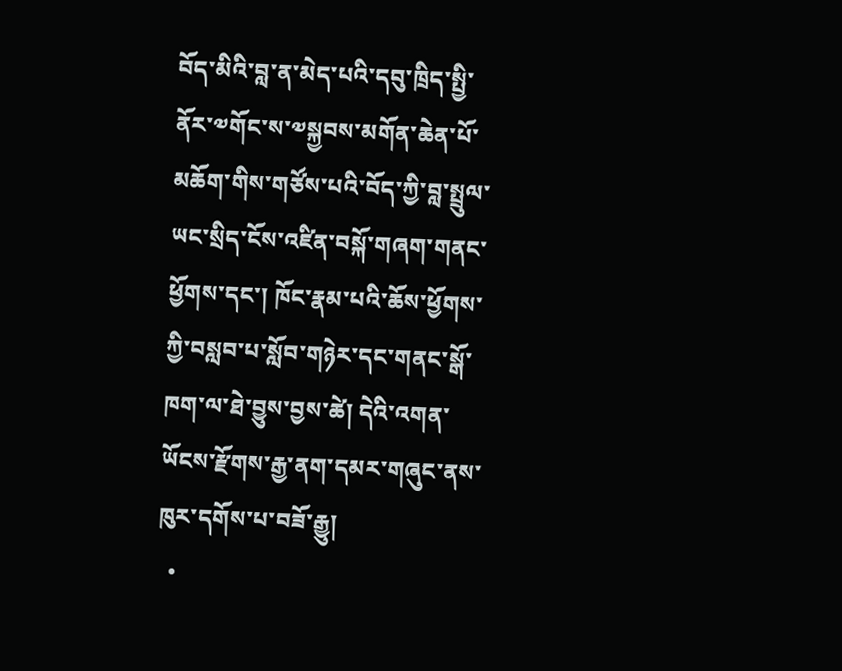བོད་མིའི་བླ་ན་མེད་པའི་དབུ་ཁྲིད་སྤྱི་ནོར་༧གོང་ས་༧སྐྱབས་མགོན་ཆེན་པོ་མཆོག་གིས་གཙོས་པའི་བོད་ཀྱི་བླ་སྤྲུལ་ཡང་སྲིད་ངོས་འཛིན་བསྐོ་གཞག་གནང་ཕྱོགས་དང་། ཁོང་རྣམ་པའི་ཆོས་ཕྱོགས་ཀྱི་བསླབ་པ་སློབ་གཉེར་དང་གནང་སྒོ་ཁག་ལ་ཐེ་བྱུས་བྱས་ཚེ། དེའི་འགན་ཡོངས་རྫོགས་རྒྱ་ནག་དམར་གཞུང་ནས་ཁུར་དགོས་པ་བཟོ་རྒྱུ།
  •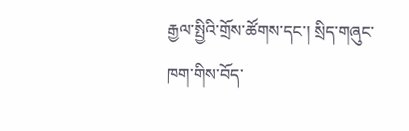རྒྱལ་སྤྱིའི་གྲོས་ཚོགས་དང་། སྲིད་གཞུང་ཁག་གིས་བོད་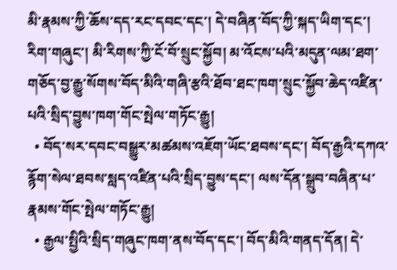མི་རྣམས་ཀྱི་ཆོས་དད་རང་དབང་དང་། དེ་བཞིན་བོད་ཀྱི་སྐད་ཡིག་དང་། རིག་གཞུང་། མི་རིགས་ཀྱི་ངོ་བོ་སྲུང་སྐྱོབ། མ་འོངས་པའི་མདུན་ལམ་ཐག་གཅོད་བྱ་རྒྱུ་སོགས་བོད་མིའི་གཞི་རྩའི་ཐོབ་ཐང་ཁག་སྲུང་སྐྱོབ་ཆེད་འཛིན་པའི་སྲིད་བྱུས་ཁག་གོང་སྤེལ་གཏོང་རྒྱུ།
  • བོད་སར་དབང་བསྒྱུར་མཚམས་འཇོག་ཡོང་ཐབས་དང་། བོད་རྒྱའི་དཀའ་རྙོག་སེལ་ཐབས་སླད་འཛིན་པའི་སྲིད་བྱུས་དང་། ལས་དོན་སྒྲུབ་བཞིན་པ་རྣམས་གོང་སྤེལ་གཏོང་རྒྱུ།
  • རྒྱལ་སྤྱིའི་སྲིད་གཞུང་ཁག་ནས་བོད་དང་། བོད་མིའི་གནད་དོན། དེ་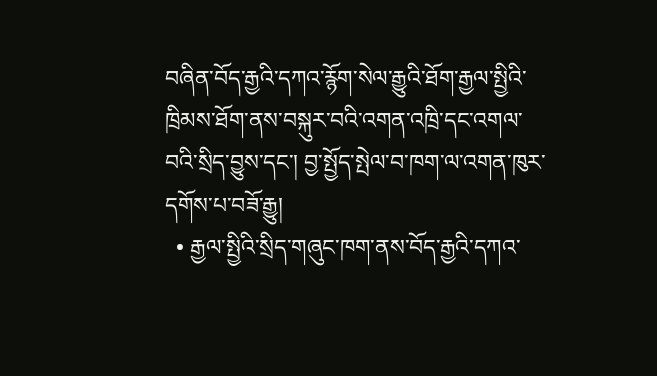བཞིན་བོད་རྒྱའི་དཀའ་རྙོག་སེལ་རྒྱུའི་ཐོག་རྒྱལ་སྤྱིའི་ཁྲིམས་ཐོག་ནས་བསྐུར་བའི་འགན་འཁྲི་དང་འགལ་བའི་སྲིད་བྱུས་དང་། བྱ་སྤྱོད་སྤེལ་བ་ཁག་ལ་འགན་ཁུར་དགོས་པ་བཟོ་རྒྱུ།
  • རྒྱལ་སྤྱིའི་སྲིད་གཞུང་ཁག་ནས་བོད་རྒྱའི་དཀའ་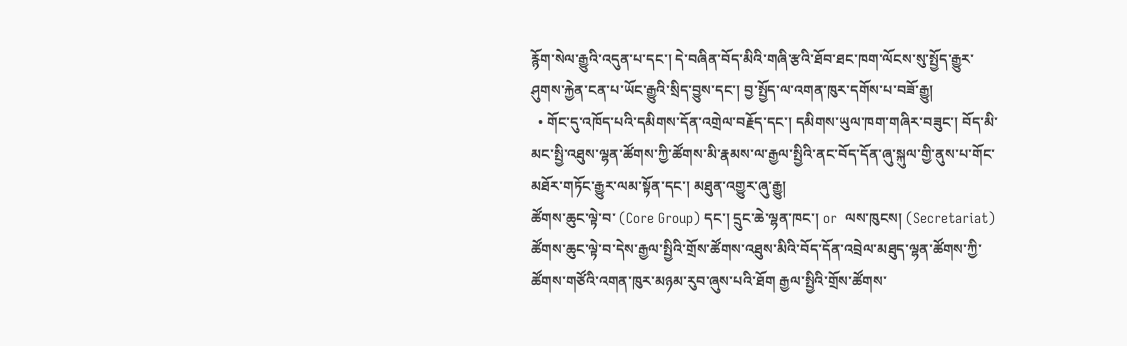རྙོག་སེལ་རྒྱུའི་འདུན་པ་དང་། དེ་བཞིན་བོད་མིའི་གཞི་རྩའི་ཐོབ་ཐང་ཁག་ལོངས་སུ་སྤྱོད་རྒྱུར་ཤུགས་རྐྱེན་ངན་པ་ཡོང་རྒྱུའི་སྲིད་བྱུས་དང་། བྱ་སྤྱོད་ལ་འགན་ཁུར་དགོས་པ་བཟོ་རྒྱུ།
  • གོང་དུ་འཁོད་པའི་དམིགས་དོན་འགྲེལ་བརྗོད་དང་། དམིགས་ཡུལ་ཁག་གཞིར་བཟུང་། བོད་མི་མང་སྤྱི་འཐུས་ལྷན་ཚོགས་ཀྱི་ཚོགས་མི་རྣམས་ལ་རྒྱལ་སྤྱིའི་ནང་བོད་དོན་ཞུ་སྐུལ་གྱི་ནུས་པ་གོང་མཐོར་གཏོང་རྒྱུར་ལམ་སྟོན་དང་། མཐུན་འགྱུར་ཞུ་རྒྱུ།
ཚོགས་ཆུང་ལྟེ་བ་ (Core Group) དང་། དྲུང་ཆེ་ལྷན་ཁང་། or  ལས་ཁུངས། (Secretariat)
ཚོགས་ཆུང་ལྟེ་བ་དེས་རྒྱལ་སྤྱིའི་གྲོས་ཚོགས་འཐུས་མིའི་བོད་དོན་འབྲེལ་མཐུད་ལྷན་ཚོགས་ཀྱི་ཚོགས་གཙོའི་འགན་ཁུར་མཉམ་རུབ་ཞུས་པའི་ཐོག རྒྱལ་སྤྱིའི་གྲོས་ཚོགས་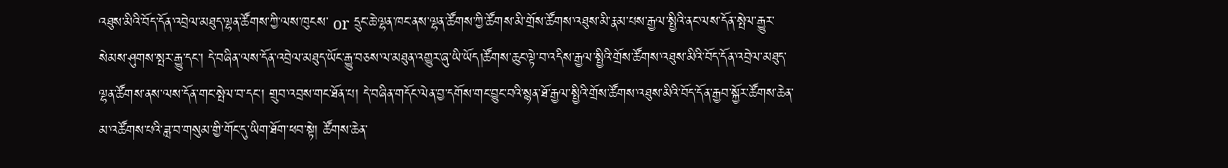འཐུས་མིའི་བོད་དོན་འབྲེལ་མཐུད་ལྷན་ཚོགས་ཀྱི་ལས་ཁུངས་ or དྲུང་ཆེ་ལྷན་ཁང་ནས་ལྷན་ཚོགས་ཀྱི་ཚོགས་མི་གྲོས་ཚོགས་འཐུས་མི་རྣམ་པས་རྒྱལ་སྤྱིའི་ནང་ལས་དོན་སྤེལ་རྒྱུར་སེམས་ཤུགས་སྤར་རྒྱུ་དང་། དེ་བཞིན་ལས་དོན་འབྲེལ་མཐུད་ཡོང་རྒྱུ་བཅས་ལ་མཐུན་འགྱུར་ཞུ་ཡི་ཡོད།ཚོགས་ཆུང་ལྟེ་བ་འདིས་རྒྱལ་སྤྱིའི་གྲོས་ཚོགས་འཐུས་མིའི་བོད་དོན་འབྲེལ་མཐུད་ལྷན་ཚོགས་ནས་ལས་དོན་གང་སྤེལ་བ་དང་། གྲུབ་འབྲས་གང་ཐོན་པ། དེ་བཞིན་གདོང་ལེན་བྱ་དགོས་གང་བྱུང་བའི་སྙན་ཐོ་རྒྱལ་སྤྱིའི་གྲོས་ཚོགས་འཐུས་མིའི་བོད་དོན་རྒྱབ་སྐྱོར་ཚོགས་ཆེན་མ་འཚོགས་པའི་ཟླ་བ་གསུམ་གྱི་གོང་དུ་ཡིག་ཐོག་ཕབ་སྟེ། ཚོགས་ཆེན་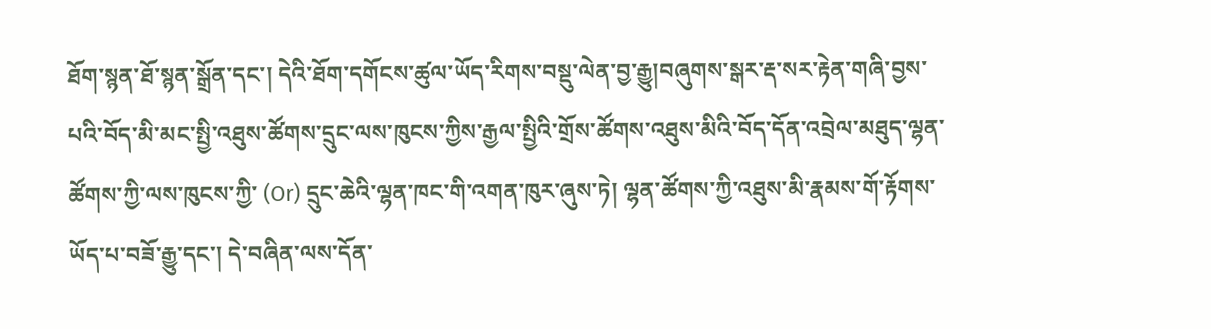ཐོག་སྙན་ཐོ་སྙན་སྒྲོན་དང་། དེའི་ཐོག་དགོངས་ཚུལ་ཡོད་རིགས་བསྡུ་ལེན་བྱ་རྒྱུ།བཞུགས་སྒར་རྡ་སར་རྟེན་གཞི་བྱས་པའི་བོད་མི་མང་སྤྱི་འཐུས་ཚོགས་དྲུང་ལས་ཁུངས་ཀྱིས་རྒྱལ་སྤྱིའི་གྲོས་ཚོགས་འཐུས་མིའི་བོད་དོན་འབྲེལ་མཐུད་ལྷན་ཚོགས་ཀྱི་ལས་ཁུངས་ཀྱི་ (Or) དྲུང་ཆེའི་ལྷན་ཁང་གི་འགན་ཁུར་ཞུས་ཏེ། ལྷན་ཚོགས་ཀྱི་འཐུས་མི་རྣམས་གོ་རྟོགས་ཡོད་པ་བཟོ་རྒྱུ་དང་། དེ་བཞིན་ལས་དོན་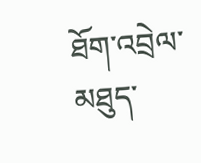ཐོག་འབྲེལ་མཐུད་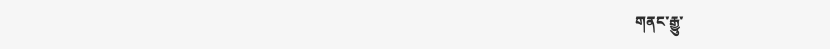གནང་རྒྱུ་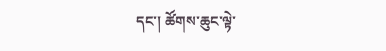དང་། ཚོགས་ཆུང་ལྟེ་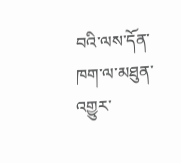བའི་ལས་དོན་ཁག་ལ་མཐུན་འགྱུར་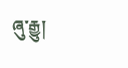ཞུ་རྒྱུ།